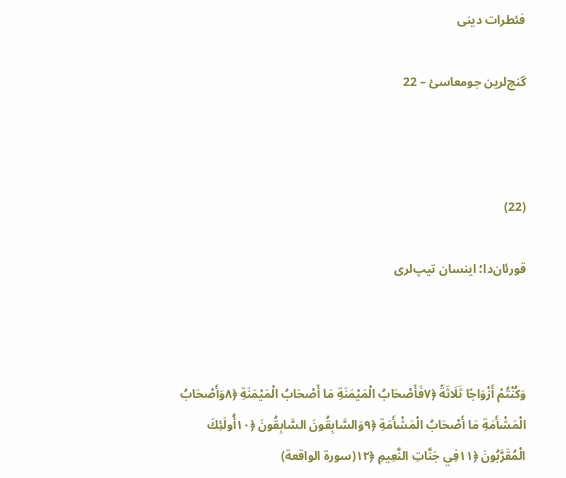فئطرات دینی

گنچ‌لرین جومعاسئ – 22



(22)

قورئان‌دا؛ اینسان تیپ‌لری



وَكُنْتُمْ أَزْوَاجًا ثَلَاثَةً ﴿۷فَأَصْحَابُ الْمَيْمَنَةِ مَا أَصْحَابُ الْمَيْمَنَةِ ﴿۸وَأَصْحَابُ الْمَشْأَمَةِ مَا أَصْحَابُ الْمَشْأَمَةِ ﴿۹وَالسَّابِقُونَ السَّابِقُونَ ﴿۱۰أُولَئِكَ الْمُقَرَّبُونَ ﴿۱۱فِي جَنَّاتِ النَّعِيمِ ﴿۱۲(سورة الواقعة)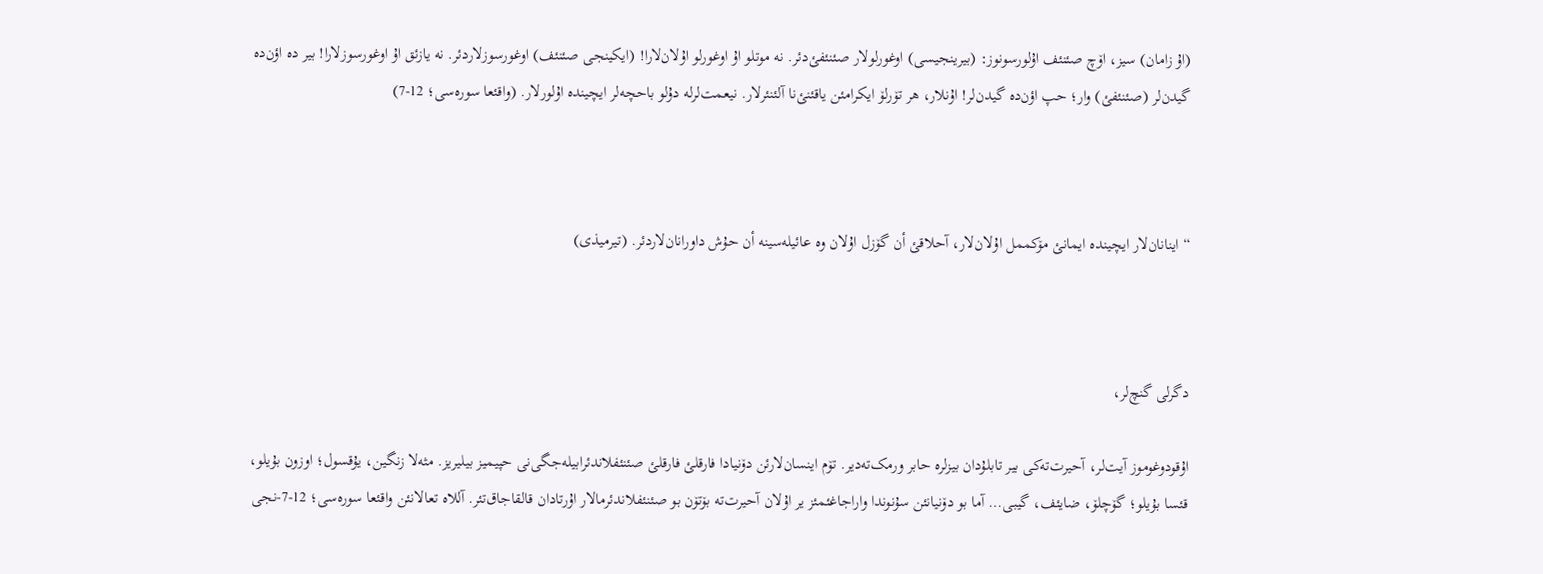(اۇ زامان) سیز، اۆچ صئنئف اۇلورسونوز: (بیرینجیسی) اوغورلولار صئنئفئ‌دئر. نە موتلو اۇ اوغورلو اۇلان‌لارا! (ایکینجی صئنئف) اوغورسوزلاردئر. نە یازئق اۇ اوغورسوزلارا! بیر دە اؤن‌دە گیدن‌لر (صئنئفئ) وار؛ حپ اؤن‌دە گیدن‌لر! اۇنلار، هر تۆرلۆ ایکرامئن یاقئنئ‌نا آلئنئرلار. نیعمت‌لرلە دۇلو باحچەلر ایچیندە اۇلورلار. (واقئعا سورەسی؛ 12-7)



“اینانان‌لار ایچیندە ایمانئ مۆکممل اۇلان‌لار، آحلاقئ أن گۆزل اۇلان وە عائیلەسینە أن حۇش داورانان‌لاردئر. (تیرمیذی)



دگرلی گنچ‌لر،

اۇقودوغوموز آیت‌لر، آحیرت‌تەکی بیر تابلۇدان بیزلرە حابر ورمک‌تەدیر. تۆم اینسان‌لارئن دۆنیادا فارقلئ فارقلئ صئنئفلاندئرابیلەجگی‌نی حپیمیز بیلیریز. مثەلا زنگین، یۇقسول؛ اوزون بۇیلو، قئسا بۇیلو؛ گۆچلۆ، ضایئف، گیبی… آما بو دۆنیانئن سۇنوندا واراجاغئمئز یر اۇلان آحیرت‌تە بۆتۆن بو صئنئفلاندئرمالار اۇرتادان قالقاجاق‌تئر. آللاە تعالانئن واقئعا سورەسی؛ 12-7-نجی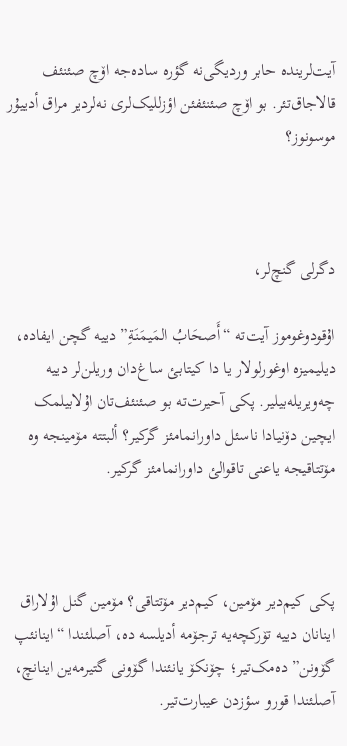آیت‌لریندە حابر وردیگی‌نە گؤرە سادەجە اۆچ صئنئف قالاجاق‌تئر. بو اۆچ صئنئفئن اؤزللیک‌لری نەلردیر مراق أدییۇر موسونوز؟



دگرلی گنچ‌لر،

اۇقودوغوموز آیت‌تە “أَصحَابُ المَیمَنَةِ” دییە گچن ایفادە، دیلیمیزە اوغورلولار یا دا کیتابئ ساغ‌دان وریلن‌لر دییە چەویریلەبیلیر. پکی آحیرت‌تە بو صئنئف‌تان اۇلابیلمک ایچین دۆنیادا ناسئل داورانمامئز گرکیر؟ ألبتتە مۆمینجە وە مۆتتاقیجە یاعنی تاقوالئ داورانمامئز گرکیر.



پکی کیم‌دیر مۆمین، کیم‌دیر مۆتتاقی؟ مۆمین گنل اۇلاراق اینانان دییە تۆرکچەیە ترجۆمە أدیلسە دە، آصلئندا “اینانئپ گۆونن” دەمک‌تیر؛ چۆنکۆ یانئندا گۆونی گتیرمەین اینانچ، آصلئندا قورو سؤزدن عیبارت‌تیر.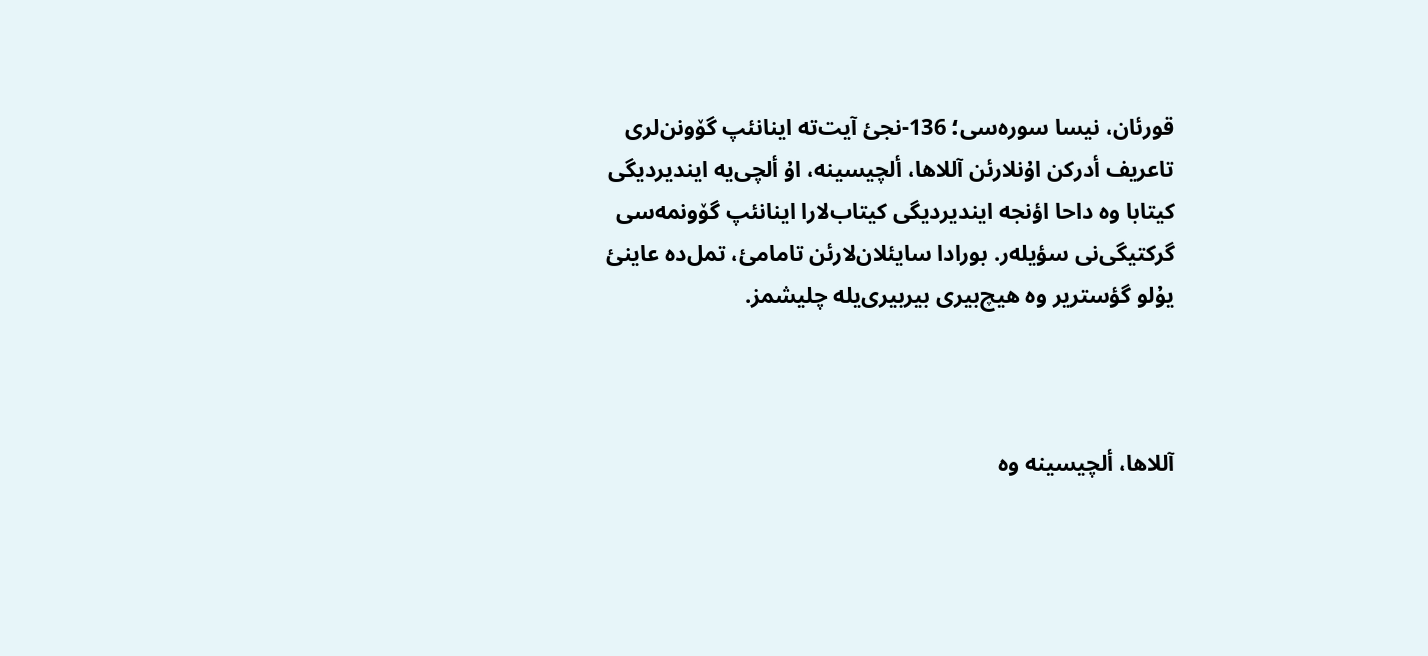قورئان، نیسا سورەسی؛ 136-نجئ آیت‌تە اینانئپ گۆونن‌لری تاعریف أدرکن اۇنلارئن آللاها، ألچیسینە، اۇ ألچی‌یە ایندیردیگی کیتابا وە داحا اؤنجە ایندیردیگی کیتاب‌لارا اینانئپ گۆونمەسی گرکتیگی‌نی سؤیلەر. بورادا سایئلان‌لارئن تامامئ، تمل‌دە عاینئ یۇلو گؤستریر وە هیچ‌بیری بیربیری‌یلە چلیشمز.



آللاها، ألچیسینە وە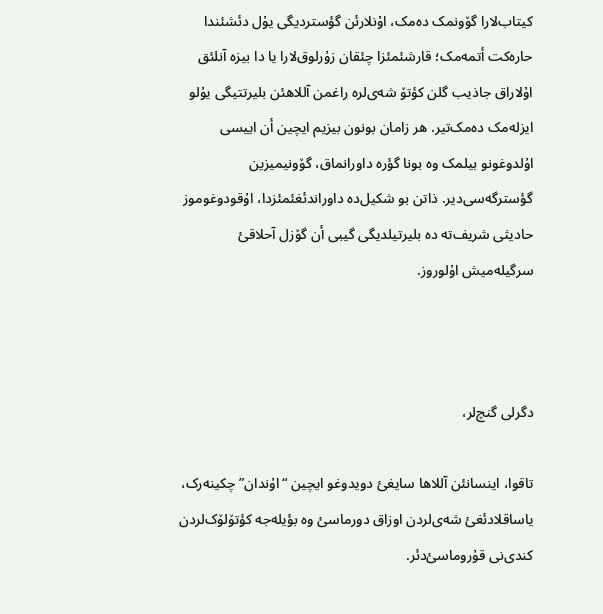کیتاب‌لارا گۆونمک دەمک، اۇنلارئن گؤستردیگی یۇل دئشئندا حارەکت أتمەمک؛ قارشئمئزا چئقان زۇرلوق‌لارا یا دا بیزە آنلئق اۇلاراق جاذیب گلن کؤتۆ شەی‌لرە راغمن آللاهئن بلیرتتیگی یۇلو ایزلەمک دەمک‌تیر. هر زامان بونون بیزیم ایچین أن اییسی اۇلدوغونو بیلمک وە بونا گؤرە داورانماق، گۆونیمیزین گؤسترگەسی‌دیر. ذاتن بو شکیل‌دە داوراندئغئمئزدا، اۇقودوغوموز حادیثی شریف‌تە دە بلیرتیلدیگی گیبی أن گۆزل آحلاقئ سرگیلەمیش اۇلوروز.



دگرلی گنچ‌لر،

تاقوا، اینسانئن آللاها سایغئ دویدوغو ایچین “اۇندان” چکینەرک، یاساقلادئغئ شەی‌لردن اوزاق دورماسئ وە بؤیلەجە کؤتۆلۆک‌لردن کندی‌نی قۇروماسئ‌دئر.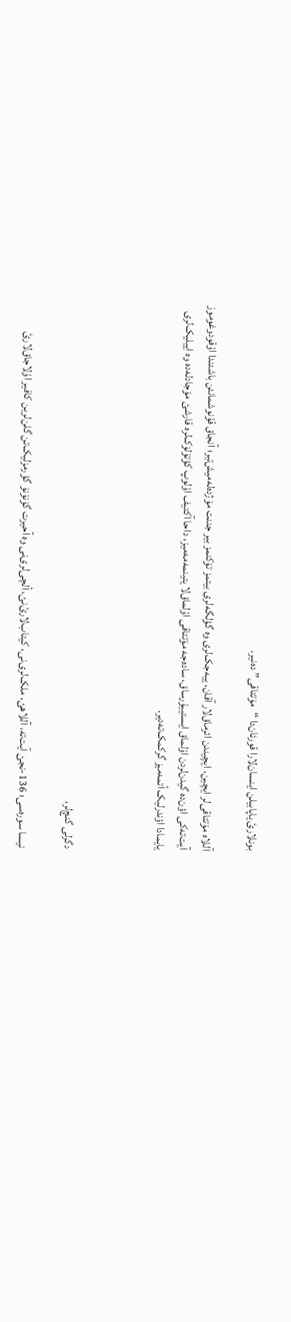بونلارئ یاپابیلن اینسان‌لارا قورئان‌دا “مۆتتاقی” دەنیر.

آللاە مۆتتاقی‌لر ایچین، ایچیندن ائرماق‌لار آقان، ییەجک‌لری وە گؤلگەلری بیتمز تۆکنمز بیر جننت مۆژدەلەمیش‌تیر؛ آنجاق قۇنوشمانئن باشئندا اۇقودوغوموز آیت‌تەکی اؤن‌دە گیدن‌لردن اۇلماق ایستییۇرساق، سادەجە مۆتتاقی اۇلماق‌لا یتینمەمەمیز، داحا آکتیف اۇلوپ کؤتۆلۆک‌لرە قارشئ مۆجادلەدە وە اییلیک‌لری یایمادا اؤندرلیک أتمەمیز گرکمک‌تەدیر.



دگرلی گنچ‌لر،

نیسا سورەسی؛ 136-نجئ آیت‌تە، آللاهئ، ملک‌لری‌نی، کیتاب‌لارئ‌نئ، ألچی‌لری‌نی وە آحیرت گۆنۆنۆ گؤرمزلیک‌تن گلن‌لرین کافیر اۇلاجاق‌لارئ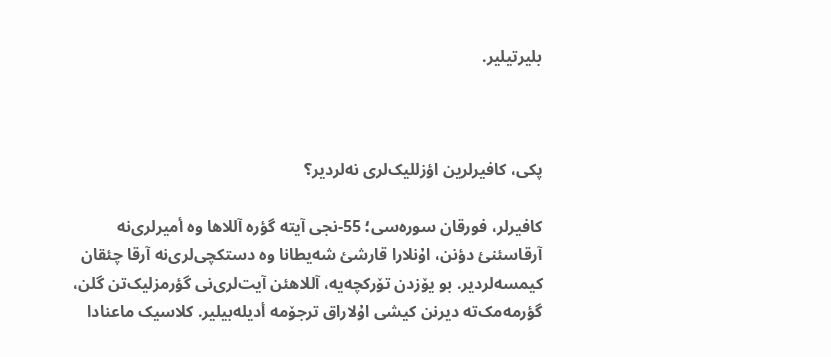بلیرتیلیر.



پکی، کافیرلرین اؤزللیک‌لری نەلردیر؟

کافیرلر، فورقان سورەسی؛ 55-نجی آیتە گؤرە آللاها وە أمیرلری‌نە آرقاسئنئ دؤنن، اۇنلارا قارشئ شەیطانا وە دستکچی‌لری‌نە آرقا چئقان کیمسەلردیر. بو یۆزدن تۆرکچەیە، آللاهئن آیت‌لری‌نی گؤرمزلیک‌تن گلن، گؤرمەمک‌تە دیرنن کیشی اۇلاراق ترجۆمە أدیلەبیلیر. کلاسیک ماعنادا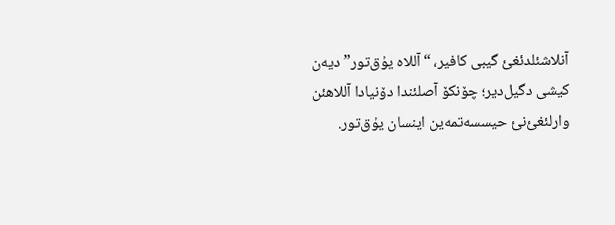آنلاشئلدئغئ گیبی کافیر، “آللاە یۇق‌تور” دیەن کیشی دگیل‌دیر؛ چۆنکۆ آصلئندا دۆنیادا آللاهئن وارلئغئ‌نئ حیسسەتمەین اینسان یۇق‌تور.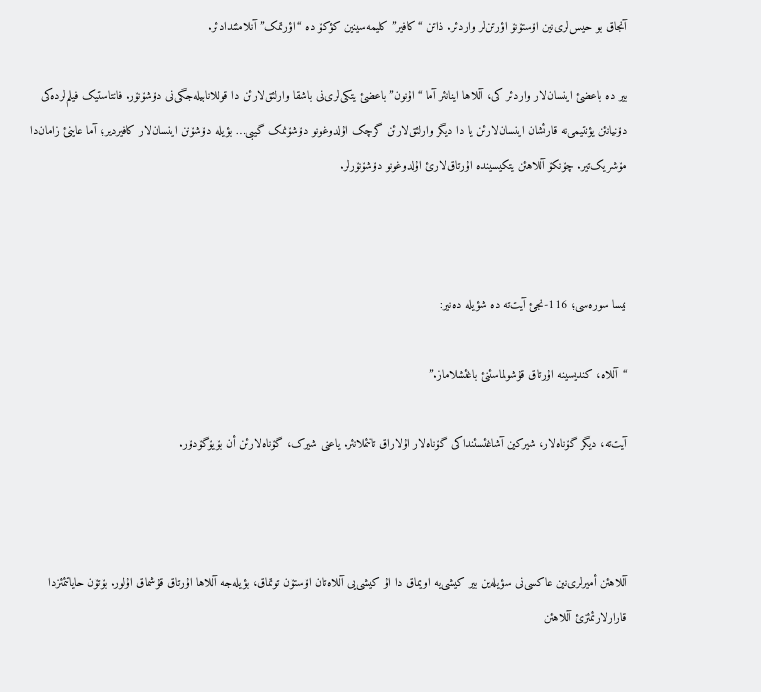آنجاق بو حیس‌لری‌نین اۆستۆنۆ اؤرتن‌لر واردئر. ذاتن “کافیر” کلیمەسینین کؤکۆ دە “اؤرتمک” آنلامئندادئر.

بیر دە باعضئ اینسان‌لار واردئر کی، آللاها اینانئر آما “اۇنون” باعضئ یتکی‌لری‌نی باشقا وارلئق‌لارئن دا قوللانابیلەجگی‌نی دۆشۆنۆر. فانتاستیک فیلم‌لردەکی دۆنیانئن یؤنتیمی‌نە قارئشان اینسان‌لارئن یا دا دیگر وارلئق‌لارئن گرچک اۇلدوغونو دۆشۆنمک گیبی… بؤیلە دۆشۆنن اینسان‌لار کافیردیر؛ آما عاینئ زامان‌دا مۆشریک‌تیر. چۆنکۆ آللاهئن یتکیسیندە اۇرتاق‌لارئ اۇلدوغونو دۆشۆنۆرلر.



نیسا سورەسی؛ 116-نجئ آیت‌تە دە شؤیلە دەنیر:

“آللاە، کندیسینە اۇرتاق قۇشولماسئنئ باغئشلاماز.”

آیت‌تە، دیگر گۆناەلار، شیرکین آشاغئسئنداکی گۆناەلار اۇلاراق تانئملانئر. یاعنی شیرک، گۆناەلارئن أن بۆیۆگۆدۆر.



آللاهئن أمیرلری‌نین عاکسی‌نی سؤیلەین بیر کیشی‌یە اویماق دا اۇ کیشی‌یی آللاەتان اۆستۆن توتماق، بؤیلەجە آللاها اۇرتاق قۇشماق اۇلور. بۆتۆن حایاتئمئزدا قارارلارئمئزئ آللاهئن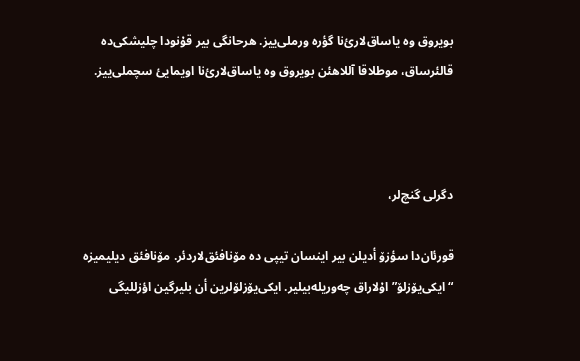بویروق وە یاساق‌لارئ‌نا گؤرە ورملی‌ییز. هرحانگی بیر قۇنودا چلیشکی‌دە قالئرساق، موطلاقا آللاهئن بویروق وە یاساق‌لارئ‌نا اویمایئ سچملی‌ییز.



دگرلی گنچ‌لر،

قورئان‌دا سؤزۆ أدیلن بیر اینسان تیپی دە مۆنافئق‌لاردئر. مۆنافئق دیلیمیزە “ایکی‌یۆزلۆ” اۇلاراق چەوریلەبیلیر. ایکی‌یۆزلۆلرین أن بلیرگین اؤزللیگی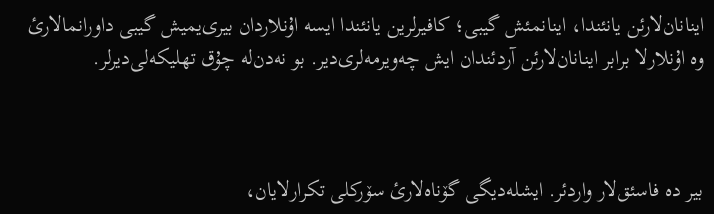اینانان‌لارئن یانئندا، اینانمئش گیبی؛ کافیرلرین یانئندا ایسە اۇنلاردان بیری‌یمیش گیبی داورانمالارئ وە اۇنلارلا برابر اینانان‌لارئن آردئندان ایش چەویرمەلری‌دیر. بو نەدن‌لە چۇق تهلیکەلی‌دیرلر.



بیر دە فاسئق‌لار واردئر. ایشلەدیگی گۆناەلارئ سۆرکلی تکرارلایان،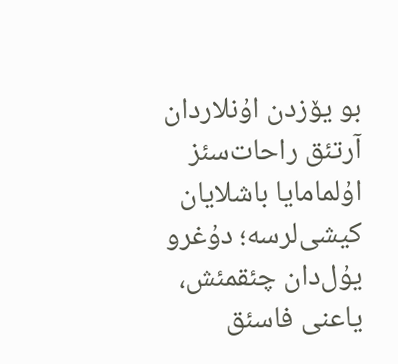بو یۆزدن اۇنلاردان آرتئق راحات‌سئز اۇلمامایا باشلایان کیشی‌لرسە؛ دۇغرو یۇل‌دان چئقمئش، یاعنی فاسئق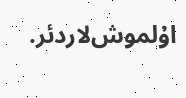اۇلموش‌لاردئر.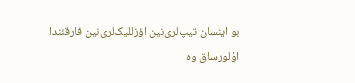بو اینسان تیپ‌لری‌نین اؤزللیک‌لری‌نین فارقئندا اۇلورساق وە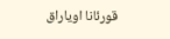قورئانا اویاراق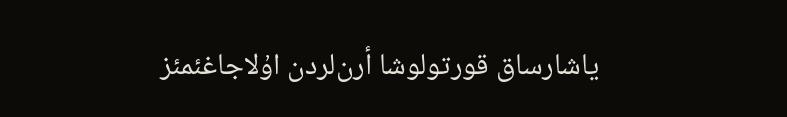یاشارساق قورتولوشا أرن‌لردن اۇلاجاغئمئز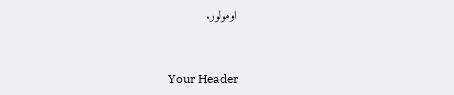اومولور.



Your Header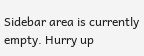Sidebar area is currently empty. Hurry up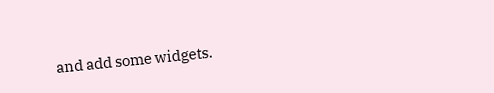and add some widgets.